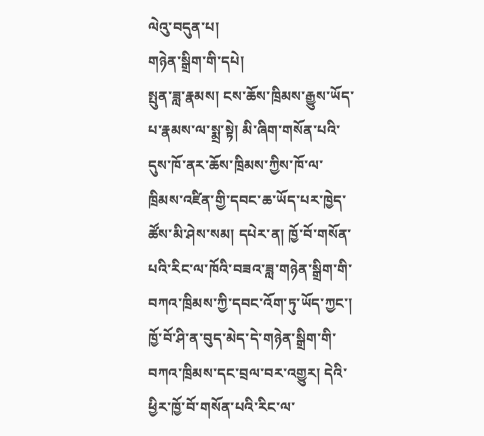ལེའུ་བདུན་པ།
གཉེན་སྒྲིག་གི་དཔེ།
སྤུན་ཟླ་རྣམས། ངས་ཆོས་ཁྲིམས་རྒྱུས་ཡོད་པ་རྣམས་ལ་སྨྲ་སྟེ། མི་ཞིག་གསོན་པའི་དུས་ཁོ་ནར་ཆོས་ཁྲིམས་ཀྱིས་ཁོ་ལ་ཁྲིམས་འཛིན་གྱི་དབང་ཆ་ཡོད་པར་ཁྱེད་ཚོས་མི་ཤེས་སམ། དཔེར་ན། ཁྱོ་བོ་གསོན་པའི་རིང་ལ་ཁོའི་བཟའ་ཟླ་གཉེན་སྒྲིག་གི་བཀའ་ཁྲིམས་ཀྱི་དབང་འོག་ཏུ་ཡོད་ཀྱང་། ཁྱོ་བོ་ཤི་ན་བུད་མེད་དེ་གཉེན་སྒྲིག་གི་བཀའ་ཁྲིམས་དང་བྲལ་བར་འགྱུར། དེའི་ཕྱིར་ཁྱོ་བོ་གསོན་པའི་རིང་ལ་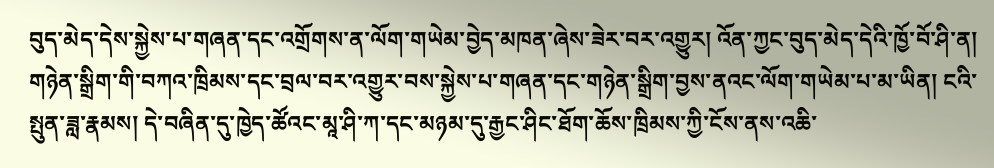བུད་མེད་དེས་སྐྱེས་པ་གཞན་དང་འགྲོགས་ན་ལོག་གཡེམ་བྱེད་མཁན་ཞེས་ཟེར་བར་འགྱུར། འོན་ཀྱང་བུད་མེད་དེའི་ཁྱོ་བོ་ཤི་ན། གཉེན་སྒྲིག་གི་བཀའ་ཁྲིམས་དང་བྲལ་བར་འགྱུར་བས་སྐྱེས་པ་གཞན་དང་གཉེན་སྒྲིག་བྱས་ནའང་ལོག་གཡེམ་པ་མ་ཡིན། ངའི་སྤུན་ཟླ་རྣམས། དེ་བཞིན་དུ་ཁྱེད་ཚོའང་མཱ་ཤི་ཀ་དང་མཉམ་དུ་རྒྱང་ཤིང་ཐོག་ཆོས་ཁྲིམས་ཀྱི་ངོས་ནས་འཆི་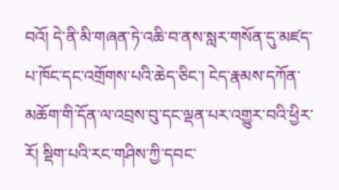བའོ། དེ་ནི་མི་གཞན་ཏེ་འཆི་བ་ནས་སླར་གསོན་དུ་མཛད་པ་ཁོང་དང་འགྲོགས་པའི་ཆེད་ཅིང་། ངེད་རྣམས་དཀོན་མཆོག་གི་དོན་ལ་འབྲས་བུ་དང་ལྡན་པར་འགྱུར་བའི་ཕྱིར་རོ། སྡིག་པའི་རང་གཤིས་ཀྱི་དབང་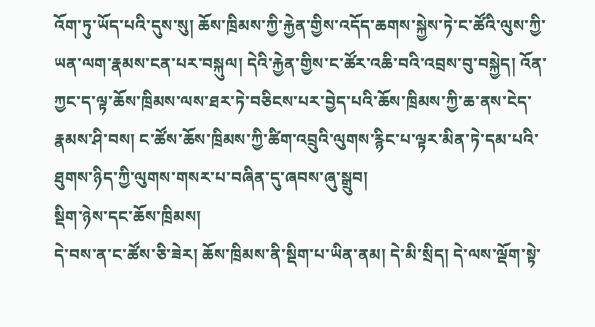འོག་ཏུ་ཡོད་པའི་དུས་སུ། ཆོས་ཁྲིམས་ཀྱི་རྐྱེན་གྱིས་འདོད་ཆགས་སྐྱེས་ཏེ་ང་ཚོའི་ལུས་ཀྱི་ཡན་ལག་རྣམས་ངན་པར་བསྐུལ། དེའི་རྐྱེན་གྱིས་ང་ཚོར་འཆི་བའི་འབྲས་བུ་བསྐྱེད། འོན་ཀྱང་ད་ལྟ་ཆོས་ཁྲིམས་ལས་ཐར་ཏེ་བཅིངས་པར་བྱེད་པའི་ཆོས་ཁྲིམས་ཀྱི་ཆ་ནས་ངེད་རྣམས་ཤི་བས། ང་ཚོས་ཆོས་ཁྲིམས་ཀྱི་ཚིག་འབྲུའི་ལུགས་རྙིང་པ་ལྟར་མིན་ཏེ་དམ་པའི་ཐུགས་ཉིད་ཀྱི་ལུགས་གསར་པ་བཞིན་དུ་ཞབས་ཞུ་སྒྲུབ།
སྡིག་ཉེས་དང་ཆོས་ཁྲིམས།
དེ་བས་ན་ང་ཚོས་ཅི་ཟེར། ཆོས་ཁྲིམས་ནི་སྡིག་པ་ཡིན་ནམ། དེ་མི་སྲིད། དེ་ལས་ལྡོག་སྟེ་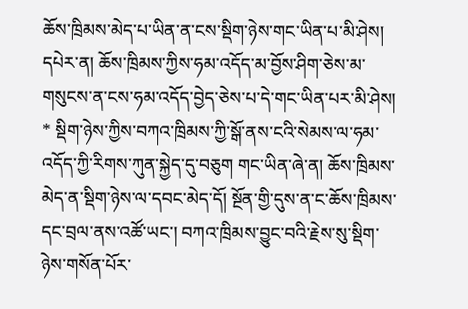ཆོས་ཁྲིམས་མེད་པ་ཡིན་ན་ངས་སྡིག་ཉེས་གང་ཡིན་པ་མི་ཤེས། དཔེར་ན། ཆོས་ཁྲིམས་ཀྱིས་ཧམ་འདོད་མ་བྱོས་ཤིག་ཅེས་མ་གསུངས་ན་ངས་ཧམ་འདོད་བྱེད་ཅེས་པ་དེ་གང་ཡིན་པར་མི་ཤེས། * སྡིག་ཉེས་ཀྱིས་བཀའ་ཁྲིམས་ཀྱི་སྒོ་ནས་ངའི་སེམས་ལ་ཧམ་འདོད་ཀྱི་རིགས་ཀུན་སྐྱེད་དུ་བཅུག གང་ཡིན་ཞེ་ན། ཆོས་ཁྲིམས་མེད་ན་སྡིག་ཉེས་ལ་དབང་མེད་དོ། སྔོན་གྱི་དུས་ན་ང་ཆོས་ཁྲིམས་དང་བྲལ་ནས་འཚོ་ཡང་། བཀའ་ཁྲིམས་བྱུང་བའི་རྗེས་སུ་སྡིག་ཉེས་གསོན་པོར་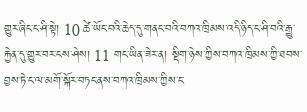གྱུར་ཞིང་ང་ཤི་སྟེ། 10 ཚེ་ཡོང་བའི་ཆེད་དུ་གནང་བའི་བཀའ་ཁྲིམས་འདི་ཉིད་ང་ཤི་བའི་རྒྱུ་རྐྱེན་དུ་གྱུར་བར་ངས་ཤེས། 11 གང་ཡིན་ཟེར་ན། སྡིག་ཉེས་ཀྱིས་བཀའ་ཁྲིམས་ཀྱི་ཐབས་བྱས་ཏེ་ང་ལ་མགོ་སྐོར་བཏང་ནས་བཀའ་ཁྲིམས་ཀྱིས་ང་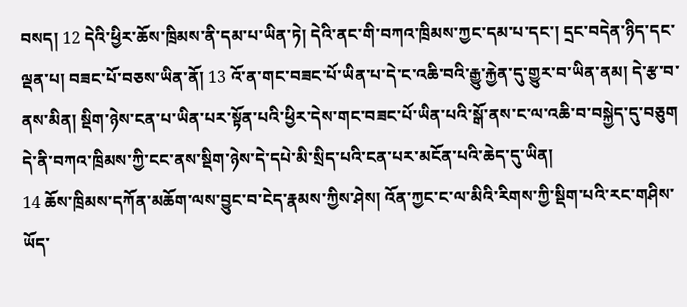བསད། 12 དེའི་ཕྱིར་ཆོས་ཁྲིམས་ནི་དམ་པ་ཡིན་ཏེ། དེའི་ནང་གི་བཀའ་ཁྲིམས་ཀྱང་དམ་པ་དང་། དྲང་བདེན་ཉིད་དང་ལྡན་པ། བཟང་པོ་བཅས་ཡིན་ནོ། 13 འོ་ན་གང་བཟང་པོ་ཡིན་པ་དེ་ང་འཆི་བའི་རྒྱུ་རྐྱེན་དུ་གྱུར་བ་ཡིན་ནམ། དེ་རྩ་བ་ནས་མིན། སྡིག་ཉེས་ངན་པ་ཡིན་པར་སྟོན་པའི་ཕྱིར་དེས་གང་བཟང་པོ་ཡིན་པའི་སྒོ་ནས་ང་ལ་འཆི་བ་བསྐྱེད་དུ་བཅུག དེ་ནི་བཀའ་ཁྲིམས་ཀྱི་ངང་ནས་སྡིག་ཉེས་དེ་དཔེ་མི་སྲིད་པའི་ངན་པར་མངོན་པའི་ཆེད་དུ་ཡིན།
14 ཆོས་ཁྲིམས་དཀོན་མཆོག་ལས་བྱུང་བ་ངེད་རྣམས་ཀྱིས་ཤེས། འོན་ཀྱང་ང་ལ་མིའི་རིགས་ཀྱི་སྡིག་པའི་རང་གཤིས་ཡོད་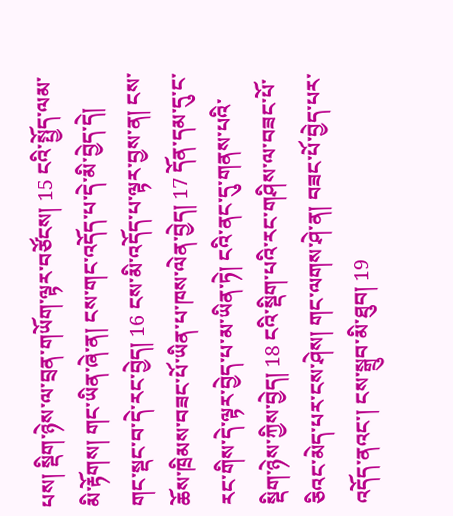པས། སྡིག་ཉེས་ལ་བྲན་གཡོག་ལྟར་བཙོངས། 15 ངའི་སྤྱོད་ལམ་མི་རྟོགས། གང་ཡིན་ཞེ་ན། ངས་གང་འདོད་པ་དེ་མི་བྱེད་དེ། གང་སྡང་བ་དེ་རང་བྱེད། 16 ངས་མི་འདོད་པ་ལྟར་བྱས་ན། ངས་ཆོས་ཁྲིམས་བཟང་པོ་ཡིན་པ་ཁས་ལེན་བྱེད། 17 དོན་དམ་དུ་ང་རང་གིས་དེ་ལྟར་བྱེད་པ་མ་ཡིན་ཏེ། ངའི་ནང་དུ་གནས་པའི་སྡིག་ཉེས་ཀྱིས་བྱེད། 18 ངའི་སྡིག་པའི་རང་གཤིས་ལ་བཟང་པོ་ཅིའང་མེད་པར་ངས་ཤེས། གང་ལགས་ཤེ་ན། བཟང་པོ་བྱེད་པར་འདོད་ནའང་། ངས་སྒྲུབ་མི་ཐུབ། 19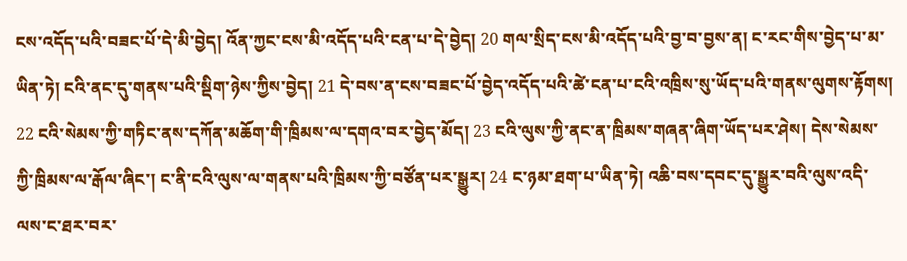ངས་འདོད་པའི་བཟང་པོ་དེ་མི་བྱེད། འོན་ཀྱང་ངས་མི་འདོད་པའི་ངན་པ་དེ་བྱེད། 20 གལ་སྲིད་ངས་མི་འདོད་པའི་བྱ་བ་བྱས་ན། ང་རང་གིས་བྱེད་པ་མ་ཡིན་ཏེ། ངའི་ནང་དུ་གནས་པའི་སྡིག་ཉེས་ཀྱིས་བྱེད། 21 དེ་བས་ན་ངས་བཟང་པོ་བྱེད་འདོད་པའི་ཚེ་ངན་པ་ངའི་འཁྲིས་སུ་ཡོད་པའི་གནས་ལུགས་རྟོགས། 22 ངའི་སེམས་ཀྱི་གཏིང་ནས་དཀོན་མཆོག་གི་ཁྲིམས་ལ་དགའ་བར་བྱེད་མོད། 23 ངའི་ལུས་ཀྱི་ནང་ན་ཁྲིམས་གཞན་ཞིག་ཡོད་པར་ཤེས། དེས་སེམས་ཀྱི་ཁྲིམས་ལ་རྒོལ་ཞིང་། ང་ནི་ངའི་ལུས་ལ་གནས་པའི་ཁྲིམས་ཀྱི་བཙོན་པར་སྒྱུར། 24 ང་ཉམ་ཐག་པ་ཡིན་ཏེ། འཆི་བས་དབང་དུ་སྒྱུར་བའི་ལུས་འདི་ལས་ང་ཐར་བར་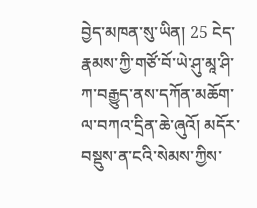བྱེད་མཁན་སུ་ཡིན། 25 ངེད་རྣམས་ཀྱི་གཙོ་བོ་ཡེ་ཤུ་མཱ་ཤི་ཀ་བརྒྱུད་ནས་དཀོན་མཆོག་ལ་བཀའ་དྲིན་ཆེ་ཞུའོ། མདོར་བསྡུས་ན་ངའི་སེམས་ཀྱིས་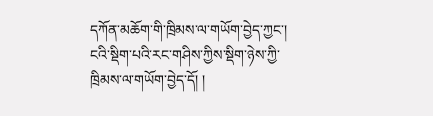དཀོན་མཆོག་གི་ཁྲིམས་ལ་གཡོག་བྱེད་ཀྱང་། ངའི་སྡིག་པའི་རང་གཤིས་ཀྱིས་སྡིག་ཉེས་ཀྱི་ཁྲིམས་ལ་གཡོག་བྱེད་དོ། །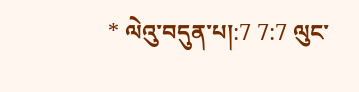* ལེའུ་བདུན་པ།:7 7:7 ལུང་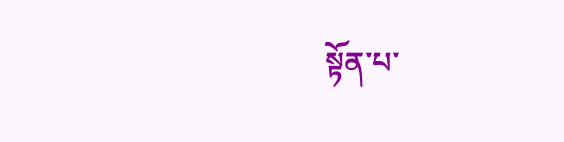སྟོན་པ་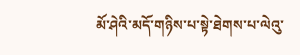མོ་ཤེའི་མདོ་གཉིས་པ་སྟེ་ཐེགས་པ་ལེའུ་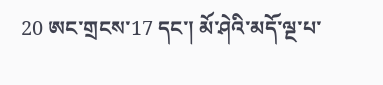20 ཨང་གྲངས་17 དང་། མོ་ཤེའི་མདོ་ལྔ་པ་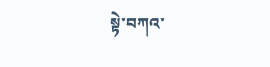སྟེ་བཀའ་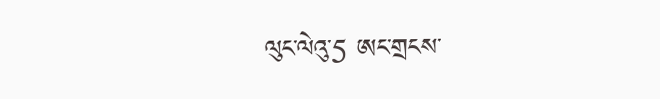ལུང་ལེའུ་5 ཨང་གྲངས་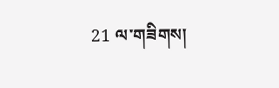21 ལ་གཟིགས།